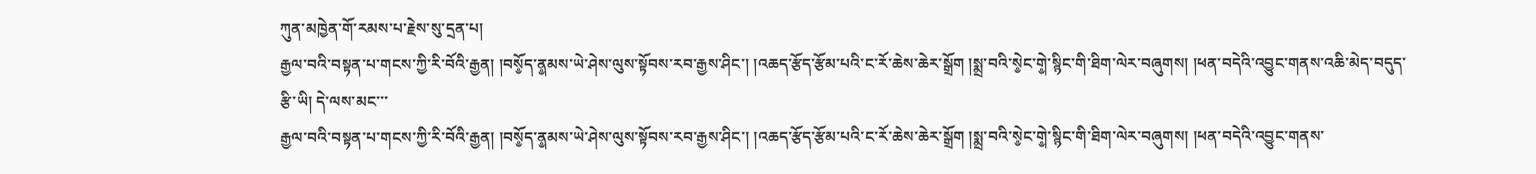ཀུན་མཁྱེན་གོ་རམས་པ་རྗེས་སུ་དྲན་པ།
རྒྱལ་བའི་བསྟན་པ་གངས་ཀྱི་རི་བོའི་རྒྱན། །བསོ༵ད་ན༵མས་ཡེ་ཤེས་ལུས་སྟོབས་རབ་རྒྱས་ཤིང་། །འཆད་རྩོད་རྩོམ་པའི་ང་རོ་ཆེས་ཆེར་སྒྲོག །སྨྲ་བའི་སེ༵ང་གེ༵་སྙིང་གི་ཐིག་ལེར་བཞུགས། །ཕན་བདེའི་འབྱུང་གནས་འཆི་མེད་བདུད་རྩི་ཡི། དེ་ལས་མང་་་
རྒྱལ་བའི་བསྟན་པ་གངས་ཀྱི་རི་བོའི་རྒྱན། །བསོ༵ད་ན༵མས་ཡེ་ཤེས་ལུས་སྟོབས་རབ་རྒྱས་ཤིང་། །འཆད་རྩོད་རྩོམ་པའི་ང་རོ་ཆེས་ཆེར་སྒྲོག །སྨྲ་བའི་སེ༵ང་གེ༵་སྙིང་གི་ཐིག་ལེར་བཞུགས། །ཕན་བདེའི་འབྱུང་གནས་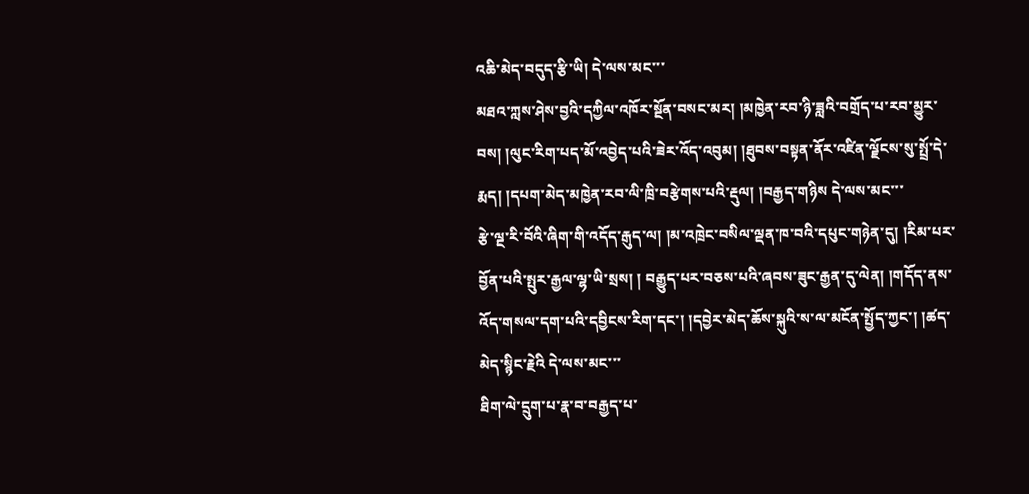འཆི་མེད་བདུད་རྩི་ཡི། དེ་ལས་མང་་་
མཐའ་ཀླས་ཤེས་བྱའི་དཀྱིལ་འཁོར་སྔོན་བསང་མར། །མཁྱེན་རབ་ཉི་ཟླའི་བགྲོད་པ་རབ་མྱུར་བས། །ལུང་རིག་པད་མོ་འབྱེད་པའི་ཟེར་འོད་འབུམ། །ཐུབས་བསྟན་ནོར་འཛིན་ལྗོངས་སུ་སྤྲོ་དེ་རྨད། །དཔག་མེད་མཁྱེན་རབ་ལི་ཁྲི་བརྩེགས་པའི་རྡུལ། །བརྒྱད་གཉིས དེ་ལས་མང་་་
རྩེ་ལྔ་རི་བོའི་ཞིག་གི་འདོད་རྒུད་ལ། །མ་འཁྲེང་བསིལ་ལྡན་ཁ་བའི་དཔུང་གཉེན་དུ། །རིམ་པར་བྱོན་པའི་སྤུར་རྒྱལ་ལྷ་ཡི་སྲས། ། བརྒྱུད་པར་བཅས་པའི་ཞབས་ཟུང་རྒྱན་དུ་ལེན། །གདོད་ནས་འོད་གསལ་དག་པའི་དབྱིངས་རིག་དང་། །དབྱེར་མེད་ཆོས་སྐུའི་ས་ལ་མངོན་སྤྱོད་ཀྱང་། །ཚད་མེད་སྙིང་རྗེའི དེ་ལས་མང་་་
ཐིག་ལེ་དྲུག་པ་རྣ་བ་བརྒྱད་པ་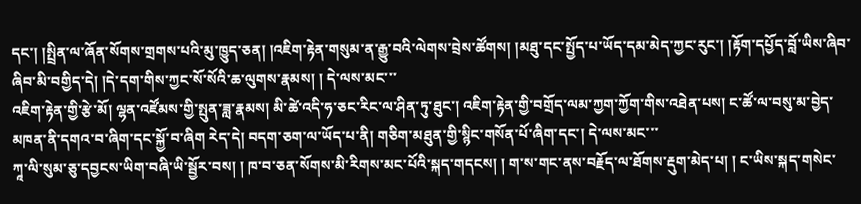དང་། །སྤྲིན་ལ་ཞོན་སོགས་གྲགས་པའི་མུ་ཁྱུད་ཅན། །འཇིག་རྟེན་གསུམ་ན་རྒྱུ་བའི་ལེགས་བྲེས་ཚོགས། །མཐུ་དང་སྤྱོད་པ་ཡོད་དམ་མེད་ཀྱང་རུང་། །རྟོག་དཔྱོད་བློ་ཡིས་ཞིབ་ཞིབ་མི་བགྱིད་དེ། །དེ་དག་གིས་ཀྱང་སོ་སོའི་ཆ་ལུགས་རྣམས། ། དེ་ལས་མང་་་
འཇིག་རྟེན་གྱི་རྩེ་མོ། ལྷན་འཛོམས་གྱི་སྤུན་ཟླ་རྣམས། མི་ཚེ་འདི་ཧ་ཅང་རིང་ལ་ཤིན་ཏུ་ཐུང་། འཇིག་རྟེན་གྱི་བགྲོད་ལམ་ཀྱག་ཀྱོག་གིས་འཐེན་པས། ང་ཚོ་ལ་བསུ་མ་བྱེད་མཁན་ནི་དགའ་བ་ཞིག་དང་སྐྱོ་བ་ཞིག རེད་དེ། བདག་ཅག་ལ་ཡོད་པ་ནི། གཅིག་མཐུན་གྱི་སྙིང་གསོན་པོ་ཞིག་དང་། དེ་ལས་མང་་་
ཀཱ་ལི་སུམ་ཅུ་དབྱངས་ཡིག་བཞི་ཡི་སྦྱོར་བས། ། ཁ་བ་ཅན་སོགས་མི་རིགས་མང་པོའི་སྐད་གདངས། ། ག་ས་གང་ནས་བརྗོད་ལ་ཐོགས་རྡུག་མེད་པ། ། ང་ཡིས་སྐད་གསེང་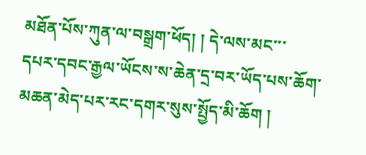མཐོན་པོས་ཀུན་ལ་བསྒྲག་ཕོད། ། དེ་ལས་མང་་་
དཔར་དབང་རྒྱལ་ཡོངས་ས་ཆེན་དྲ་བར་ཡོད་པས་ཆོག་མཆན་མེད་པར་རང་དགར་སུས་སྤྱོད་མི་ཆོག །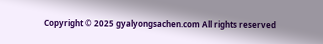Copyright © 2025 gyalyongsachen.com All rights reserved